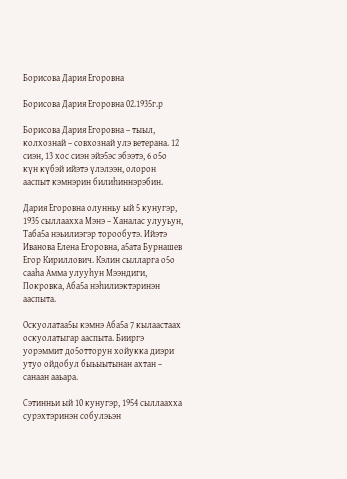Борисова Дария Егоровна

Борисова Дария Егоровна 02.1935г.р

Борисова Дария Егоровна – тыыл, колхознай – совхознай улэ ветерана. 12 сиэн, 13 хос сиэн эйэ5эс эбээтэ, 6 о5о күн күбэй ийэтэ үлэлээн, олорон ааспыт кэмнэрин билиһиннэрэбин.

Дария Егоровна олунньу ый 5 кунугэр, 1935 сыллаахха Мэнэ – Ханалас улууьун, Таба5а нэьилиэгэр торообутэ. Ийэтэ Иванова Елена Егоровна, а5ата Бурнашев Егор Кириллович. Кэлин сылларга о5о сааһа Амма улууһун Мээндиги, Покровка, Аба5а нэһилиэктэринэн ааспыта.

Оскуолатаа5ы кэмнэ Аба5а 7 кылаастаах оскуолатыгар ааспыта. Бииргэ уорэммит до5отторун хойукка диэри утуо ойдобул быьыытынан ахтан – санаан ааьара.

Сэтинньи ый 10 кунугэр, 1954 сыллаахха сурэхтэринэн собулэьэн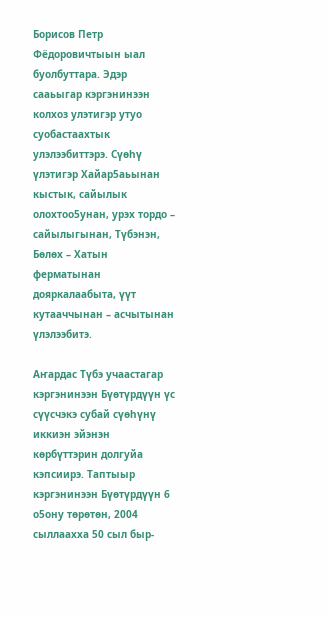Борисов Петр Фёдоровичтыын ыал буолбуттара. Эдэр сааьыгар кэргэнинээн колхоз улэтигэр утуо суобастаахтык улэлээбиттэрэ. Сүөһү үлэтигэр Хайар5аьынан кыстык, сайылык олохтоо5унан, урэх тордо – сайылыгынан, Түбэнэн, Бөлөх – Хатын ферматынан дояркалаабыта, үүт кутааччынан – асчытынан үлэлээбитэ.

Аҥардас Түбэ учаастагар кэргэнинээн Бүөтүрдүүн үс сүүсчэкэ субай сүөһүнү иккиэн эйэнэн көрбүттэрин долгуйа кэпсиирэ. Таптыыр кэргэнинээн Бүөтүрдүүн 6 о5ону төрөтөн, 2004 сыллаахха 50 сыл быр-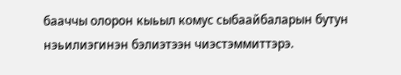бааччы олорон кыьыл комус сыбаайбаларын бутун нэьилиэгинэн бэлиэтээн чиэстэммиттэрэ.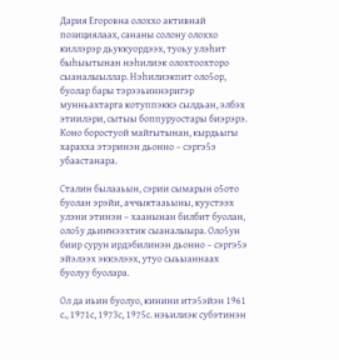Дария Егоровна олоххо активнай позициялаах, сананы солону олоххо киллэрэр дьуккуордээх, туоьу улэһит быһыытынан нэһилиэк олохтоохторо сыаналыыллар. Нэһилиэкпит оло5ор, буолар бары тэрээьиннэригэр мунньахтарга котуппэккэ сылдьан, элбэх этиилэри, сытыы боппуруостары биэрэрэ. Коно боростуой майгытынан, кырдьыгы харахха этэринэн дьонно – сэргэ5э убаастанара.

Сталин былааьын, сэрии сымарын о5ото буолан эрэйи, аччыктааьыны, куустээх улэни этинэн – хаанынан билбит буолан, оло5у дьиҥнээхтик сыаналыыра. Оло5ун биир сурун ирдэбилинэн дьонно – сэргэ5э эйэлээх эккэлээх, утуо сыьыаннаах буолуу буолара.

Ол да иьин буолуо, кинини итэ5эйэн 1961 с., 1971с, 1973с, 1975с. нэьилиэк субэтинэн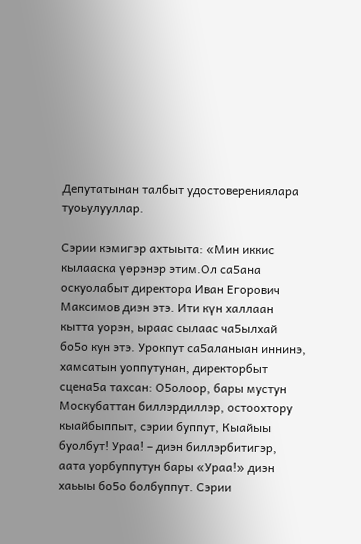Депутатынан талбыт удостоверениялара туоьулууллар.

Сэрии кэмигэр ахтыыта: «Мин иккис кылааска үөрэнэр этим.Ол са5ана оскуолабыт директора Иван Егорович Максимов диэн этэ. Ити күн халлаан кытта уорэн, ыраас сылаас ча5ылхай бо5о кун этэ. Урокпут са5аланыан иннинэ, хамсатын уоппутунан, директорбыт сцена5а тахсан: О5олоор, бары мустун Москубаттан биллэрдиллэр, остоохтору кыайбыппыт, сэрии буппут, Кыайыы буолбут! Ураа! – диэн биллэрбитигэр, аата уорбуппутун бары «Ураа!» диэн хаьыы бо5о болбуппут. Сэрии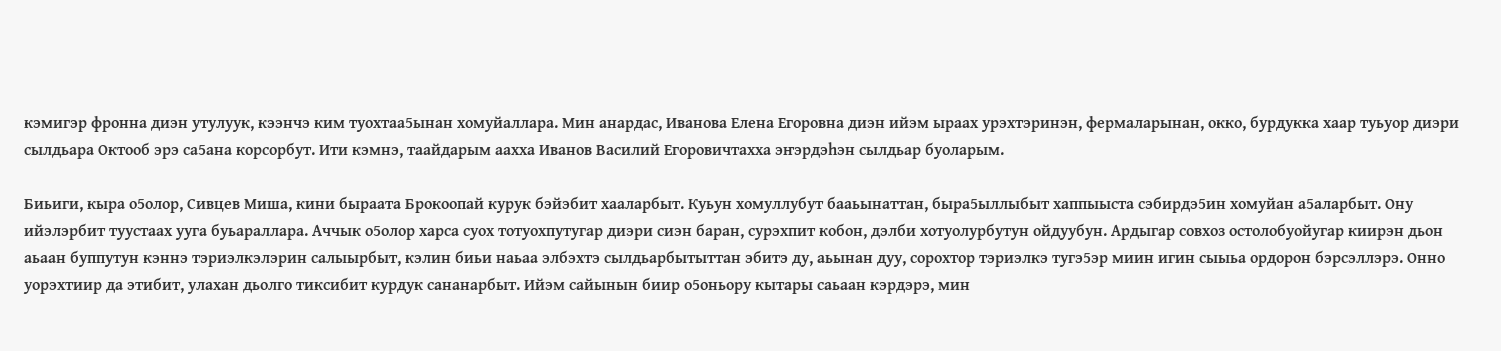кэмигэр фронна диэн утулуук, кээнчэ ким туохтаа5ынан хомуйаллара. Мин анардас, Иванова Елена Егоровна диэн ийэм ыраах урэхтэринэн, фермаларынан, окко, бурдукка хаар туьуор диэри сылдьара Октооб эрэ са5ана корсорбут. Ити кэмнэ, таайдарым аахха Иванов Василий Егоровичтахха эҥэрдэһэн сылдьар буоларым.

Биьиги, кыра о5олор, Сивцев Миша, кини быраата Брокоопай курук бэйэбит хааларбыт. Куьун хомуллубут бааьынаттан, быра5ыллыбыт хаппыыста сэбирдэ5ин хомуйан а5аларбыт. Ону ийэлэрбит туустаах ууга буьараллара. Аччык о5олор харса суох тотуохпутугар диэри сиэн баран, сурэхпит кобон, дэлби хотуолурбутун ойдуубун. Ардыгар совхоз остолобуойугар киирэн дьон аьаан буппутун кэннэ тэриэлкэлэрин салыырбыт, кэлин биьи наьаа элбэхтэ сылдьарбытыттан эбитэ ду, аьынан дуу, сорохтор тэриэлкэ тугэ5эр миин игин сыыьа ордорон бэрсэллэрэ. Онно уорэхтиир да этибит, улахан дьолго тиксибит курдук сананарбыт. Ийэм сайынын биир о5оньору кытары саьаан кэрдэрэ, мин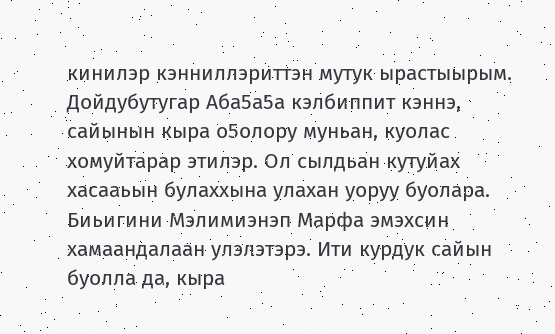кинилэр кэнниллэриттэн мутук ырастыырым. Дойдубутугар Аба5а5а кэлбиппит кэннэ, сайынын кыра о5олору муньан, куолас хомуйтарар этилэр. Ол сылдьан кутуйах хасааьын булаххына улахан уоруу буолара. Биьигини Мэлимиэнэп Марфа эмэхсин хамаандалаан улэлэтэрэ. Ити курдук сайын буолла да, кыра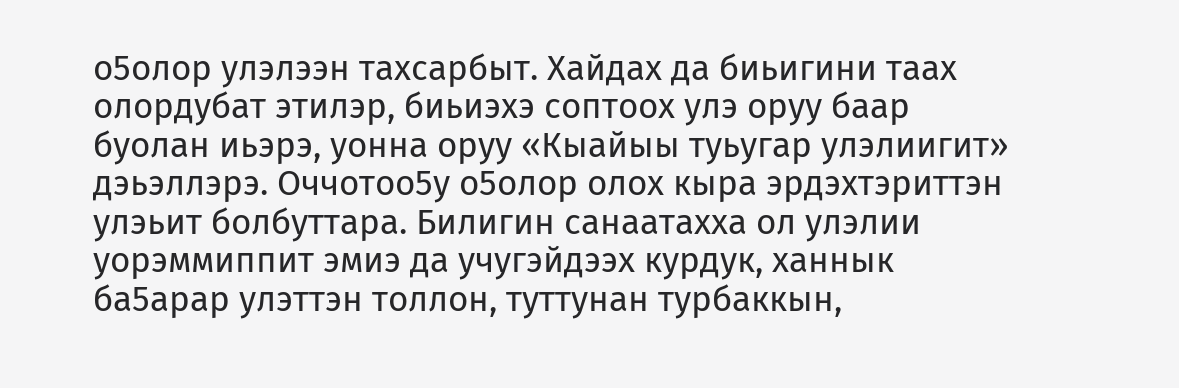о5олор улэлээн тахсарбыт. Хайдах да биьигини таах олордубат этилэр, биьиэхэ соптоох улэ оруу баар буолан иьэрэ, уонна оруу «Кыайыы туьугар улэлиигит» дэьэллэрэ. Оччотоо5у о5олор олох кыра эрдэхтэриттэн улэьит болбуттара. Билигин санаатахха ол улэлии уорэммиппит эмиэ да учугэйдээх курдук, ханнык ба5арар улэттэн толлон, туттунан турбаккын,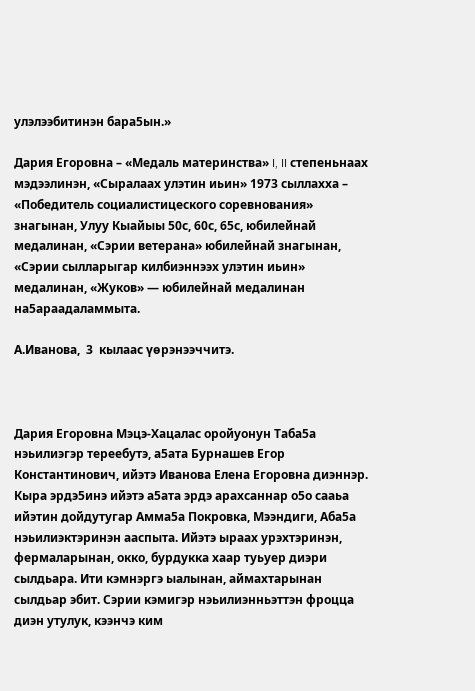улэлээбитинэн бара5ын.»

Дария Егоровна – «Медаль материнства» I, II степеньнаах мэдээлинэн, «Сыралаах улэтин иьин» 1973 сыллахха – «Победитель социалистицеского соревнования» знагынан, Улуу Кыайыы 50с, 60с, 65с, юбилейнай медалинан, «Сэрии ветерана» юбилейнай знагынан, «Сэрии сылларыгар килбиэннээх улэтин иьин» медалинан, «Жуков» — юбилейнай медалинан на5араадаламмыта.

А.Иванова,  3  кылаас үөрэнээччитэ.



Дария Егоровна Мэцэ-Хацалас оройуонун Таба5а нэьилиэгэр тереебутэ, а5ата Бурнашев Егор Константинович, ийэтэ Иванова Елена Егоровна диэннэр. Кыра эрдэ5инэ ийэтэ а5ата эрдэ арахсаннар о5о сааьа ийэтин дойдутугар Амма5а Покровка, Мээндиги, Аба5а нэьилиэктэринэн ааспыта. Ийэтэ ыраах урэхтэринэн, фермаларынан, окко, бурдукка хаар туьуер диэри сылдьара. Ити кэмнэргэ ыалынан, аймахтарынан сылдьар эбит. Сэрии кэмигэр нэьилиэнньэттэн фроцца диэн утулук, кээнчэ ким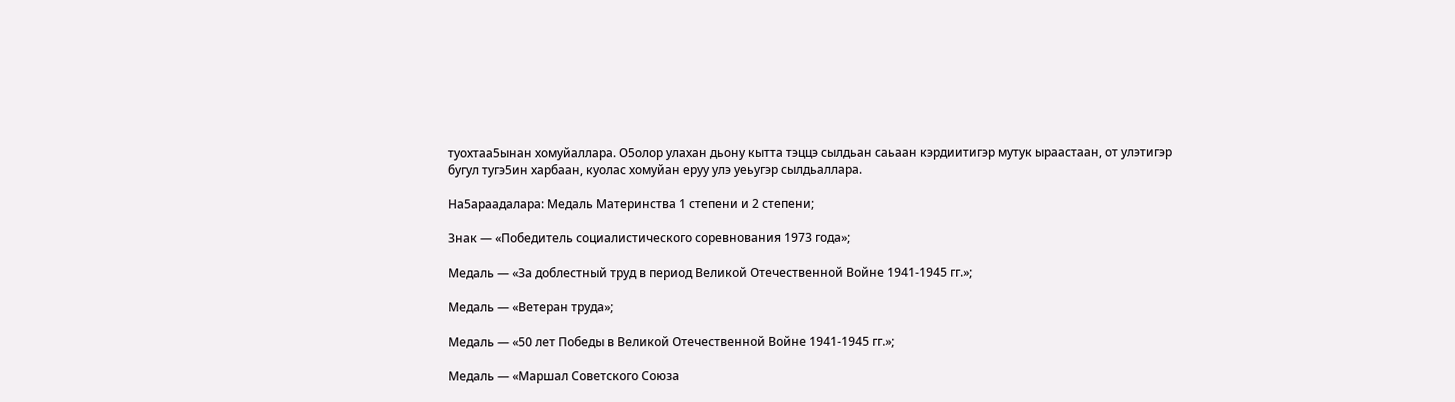туохтаа5ынан хомуйаллара. О5олор улахан дьону кытта тэццэ сылдьан саьаан кэрдиитигэр мутук ыраастаан, от улэтигэр бугул тугэ5ин харбаан, куолас хомуйан еруу улэ уеьугэр сылдьаллара.

На5араадалара: Медаль Материнства 1 степени и 2 степени;

Знак — «Победитель социалистического соревнования 1973 года»;

Медаль — «За доблестный труд в период Великой Отечественной Войне 1941-1945 гг.»;

Медаль — «Ветеран труда»;

Медаль — «50 лет Победы в Великой Отечественной Войне 1941-1945 гг.»;

Медаль — «Маршал Советского Союза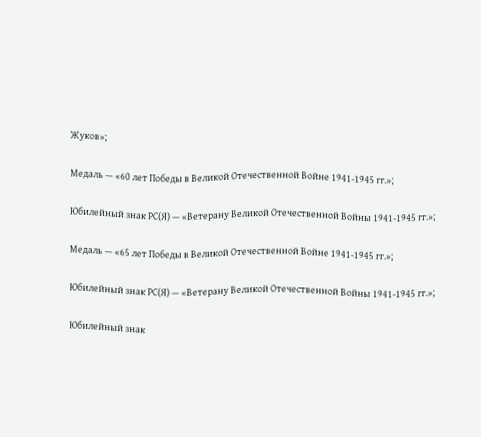Жуков»;

Медаль — «60 лет Победы в Великой Отечественной Войне 1941-1945 гг.»;

Юбилейный знак РС(Я) — «Ветерану Великой Отечественной Войны 1941-1945 гг.»;

Медаль — «65 лет Победы в Великой Отечественной Войне 1941-1945 гг.»;

Юбилейный знак РС(Я) — «Ветерану Великой Отечественной Войны 1941-1945 гг.»;

Юбилейный знак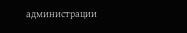администрации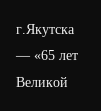г.Якутска — «65 лет Великой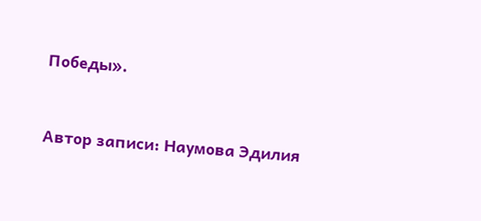Победы».


Автор записи: Наумова Эдилия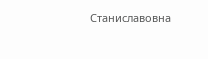Станиславовна